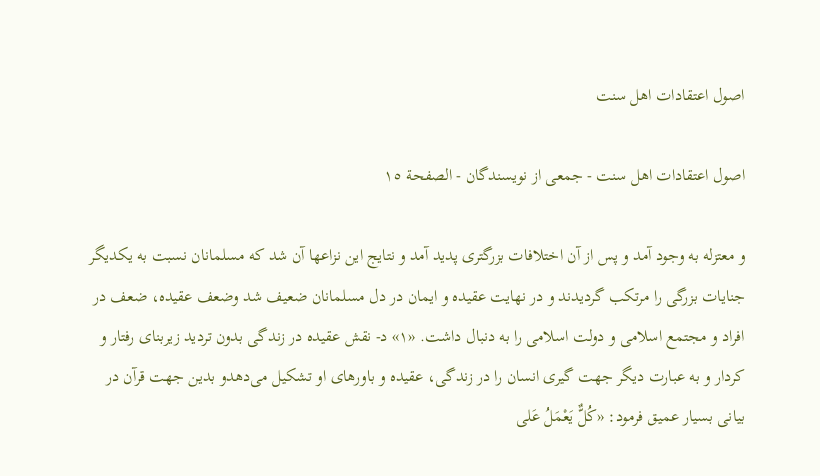اصول اعتقادات اهل سنت

اصول اعتقادات اهل سنت - جمعی از نویسندگان - الصفحة ١٥

و معتزله به وجود آمد و پس از آن اختلافات بزرگترى پديد آمد و نتايج اين نزاعها آن شد كه مسلمانان نسبت به يكديگر جنايات بزرگى را مرتكب گرديدند و در نهايت عقيده و ايمان در دل مسلمانان ضعيف شد وضعف عقيده، ضعف در افراد و مجتمع اسلامى و دولت اسلامى را به دنبال داشت. «١» د- نقش عقيده در زندگى‌ بدون ترديد زيربناى رفتار و كردار و به عبارت ديگر جهت گيرى انسان را در زندگى، عقيده و باورهاى او تشكيل مى‌دهدو بدين جهت قرآن در بيانى بسيار عميق فرمود: «كُلٌّ يَعْمَلُ عَلى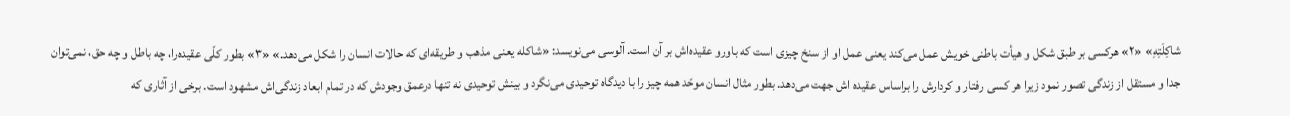شاكِلَتِهِ» «٢» هركسى بر طبق شكل و هيأت باطنى خويش عمل مى‌كند يعنى عمل او از سنخ چيزى است كه باورو عقيده‌اش بر آن است. آلوسى مى‌نويسد: «شاكله يعنى مذهب و طريقه‌اى كه حالات انسان را شكل مى‌دهد.» «٣» بطور كلّى عقيده‌را، چه باطل و چه حق، نمى‌توان جدا و مستقل از زندگى تصور نمود زيرا هر كسى رفتار و كردارش را براساس عقيده اش جهت مى‌دهد. بطور مثال انسان موحّد همه چيز را با ديدگاه توحيدى مى‌نگرد و بينش توحيدى نه تنها درعمق وجودش كه در تمام ابعاد زندگى‌اش مشهود است. برخى از آثارى كه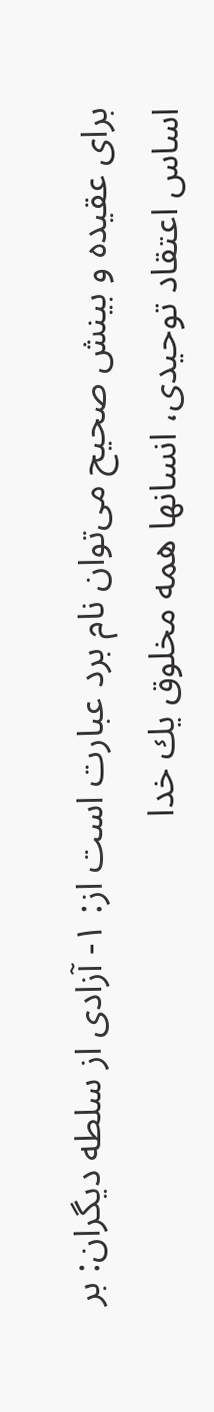براى عقيده و بينش صحيح مى‌توان نام برد عبارت است از: ١- آزادى از سلطه ديگران: بر اساس اعتقاد توحيدى، انسانها همه مخلوق يك خدا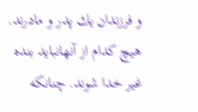و فرزندان يك پدر و مادرند. هيچ كدام از آنهانبايد بنده غير خدا شوند. چنانكه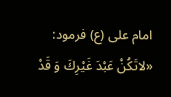امام على (ع) فرمود: «لاتَكُنْ عَبْدَ غَيْرِكَ وَ قَدْ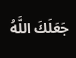جَعَلَكَ اللَّهُ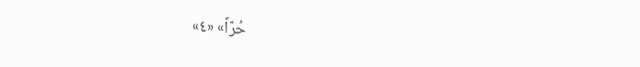حُرّاً» «٤»